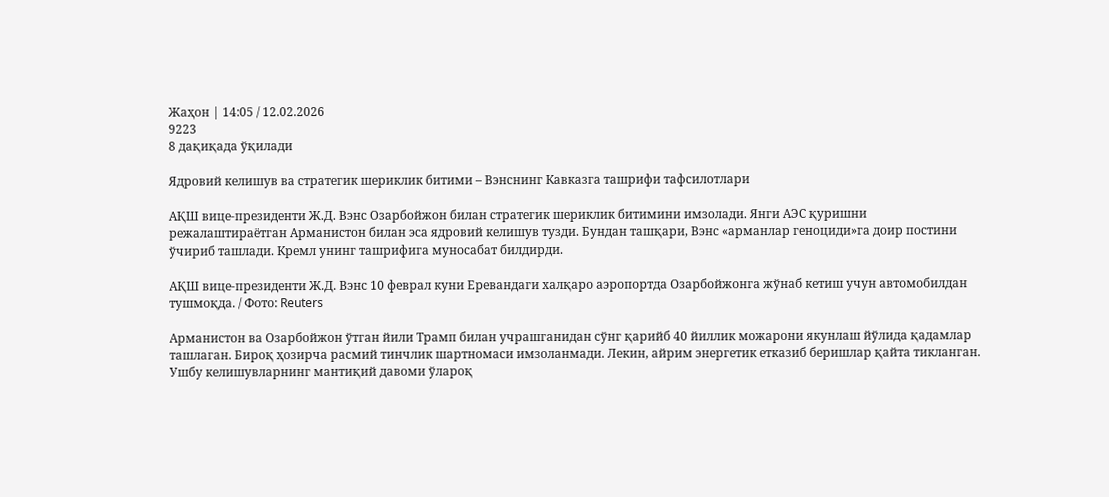Жаҳон | 14:05 / 12.02.2026
9223
8 дақиқада ўқилади

Ядровий келишув ва стратегик шериклик битими – Вэнснинг Кавказга ташрифи тафсилотлари

АҚШ вице-президенти Ж.Д. Вэнс Озарбойжон билан стратегик шериклик битимини имзолади. Янги АЭС қуришни режалаштираётган Арманистон билан эса ядровий келишув тузди. Бундан ташқари, Вэнс «арманлар геноциди»га доир постини ўчириб ташлади. Кремл унинг ташрифига муносабат билдирди.

АҚШ вице-президенти Ж.Д. Вэнс 10 феврал куни Еревандаги халқаро аэропортда Озарбойжонга жўнаб кетиш учун автомобилдан тушмоқда. / Фото: Reuters

Арманистон ва Озарбойжон ўтган йили Трамп билан учрашганидан сўнг қарийб 40 йиллик можарони якунлаш йўлида қадамлар ташлаган. Бироқ ҳозирча расмий тинчлик шартномаси имзоланмади. Лекин, айрим энергетик етказиб беришлар қайта тикланган. Ушбу келишувларнинг мантиқий давоми ўлароқ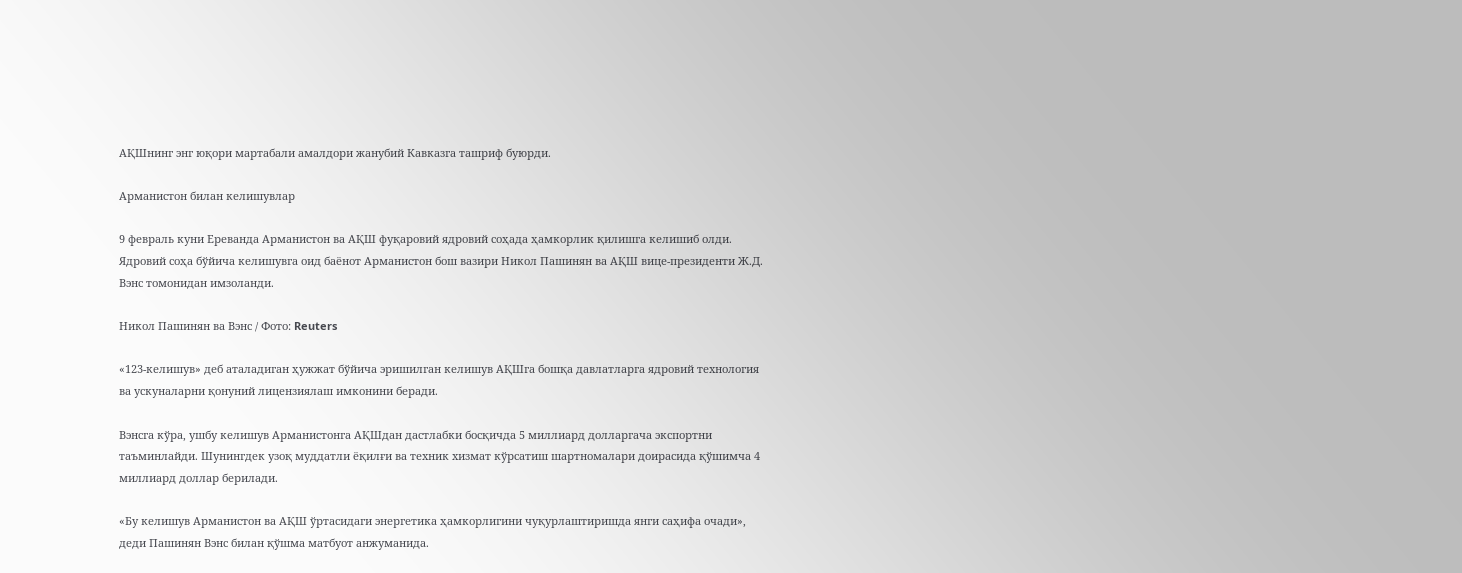АҚШнинг энг юқори мартабали амалдори жанубий Кавказга ташриф буюрди.

Арманистон билан келишувлар

9 февраль куни Ереванда Арманистон ва АҚШ фуқаровий ядровий соҳада ҳамкорлик қилишга келишиб олди. Ядровий соҳа бўйича келишувга оид баёнот Арманистон бош вазири Никол Пашинян ва АҚШ вице-президенти Ж.Д. Вэнс томонидан имзоланди.

Никол Пашинян ва Вэнс / Фото: Reuters

«123-келишув» деб аталадиган ҳужжат бўйича эришилган келишув АҚШга бошқа давлатларга ядровий технология ва ускуналарни қонуний лицензиялаш имконини беради.

Вэнсга кўра, ушбу келишув Арманистонга АҚШдан дастлабки босқичда 5 миллиард долларгача экспортни таъминлайди. Шунингдек узоқ муддатли ёқилғи ва техник хизмат кўрсатиш шартномалари доирасида қўшимча 4 миллиард доллар берилади.

«Бу келишув Арманистон ва АҚШ ўртасидаги энергетика ҳамкорлигини чуқурлаштиришда янги саҳифа очади», деди Пашинян Вэнс билан қўшма матбуот анжуманида.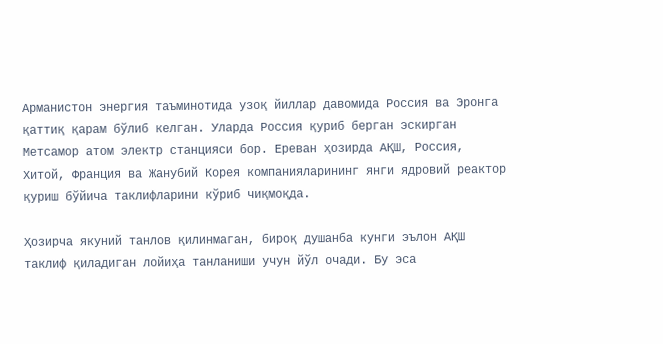Арманистон энергия таъминотида узоқ йиллар давомида Россия ва Эронга қаттиқ қарам бўлиб келган. Уларда Россия қуриб берган эскирган Метсамор атом электр станцияси бор. Ереван ҳозирда АҚШ, Россия, Хитой, Франция ва Жанубий Корея компанияларининг янги ядровий реактор қуриш бўйича таклифларини кўриб чиқмоқда.

Ҳозирча якуний танлов қилинмаган, бироқ душанба кунги эълон АҚШ таклиф қиладиган лойиҳа танланиши учун йўл очади. Бу эса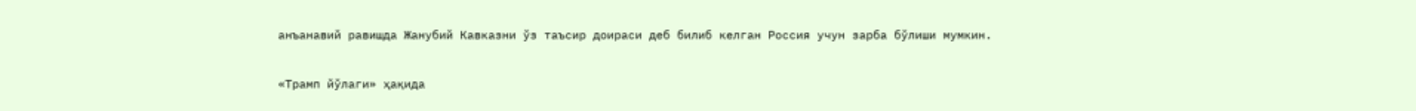анъанавий равишда Жанубий Кавказни ўз таъсир доираси деб билиб келган Россия учун зарба бўлиши мумкин.

«Трамп йўлаги» ҳақида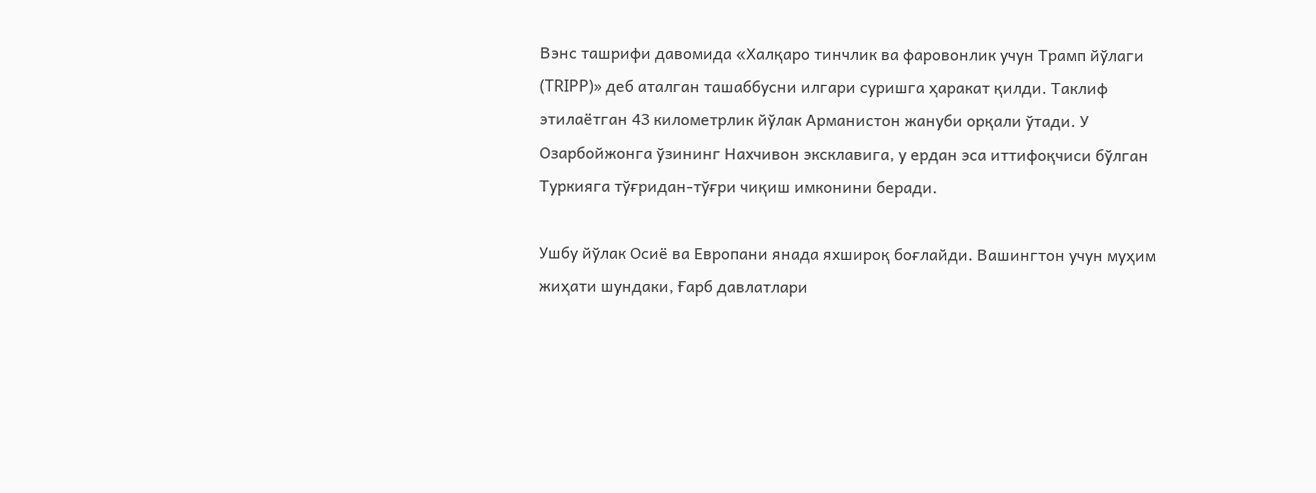Вэнс ташрифи давомида «Халқаро тинчлик ва фаровонлик учун Трамп йўлаги (TRIPP)» деб аталган ташаббусни илгари суришга ҳаракат қилди. Таклиф этилаётган 43 километрлик йўлак Арманистон жануби орқали ўтади. У Озарбойжонга ўзининг Нахчивон эксклавига, у ердан эса иттифоқчиси бўлган Туркияга тўғридан-тўғри чиқиш имконини беради.

Ушбу йўлак Осиё ва Европани янада яхшироқ боғлайди. Вашингтон учун муҳим жиҳати шундаки, Ғарб давлатлари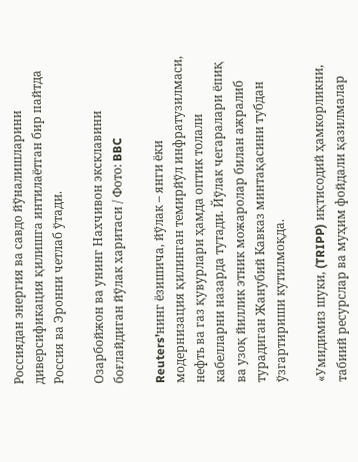Россиядан энергия ва савдо йўналишларини диверсификация қилишга интилаётган бир пайтда Россия ва Эронни четлаб ўтади.

Озарбойжон ва унинг Нахчивон эксклавини боғлайдиган йўлак харитаси / Фото: BBC

Reuters’нинг ёзишича, йўлак – янги ёки модернизация қилинган темирйўл инфратузилмаси, нефть ва газ қувурлари ҳамда оптик толали кабелларни назарда тутади. Йўлак чегаралари ёпиқ ва узоқ йиллик этник можаролар билан ажралиб турадиган Жанубий Кавказ минтақасини тубдан ўзгартириши кутилмоқда.

«Умидимиз шуки, (TRIPP) иқтисодий ҳамкорликни, табиий ресурслар ва муҳим фойдали қазилмалар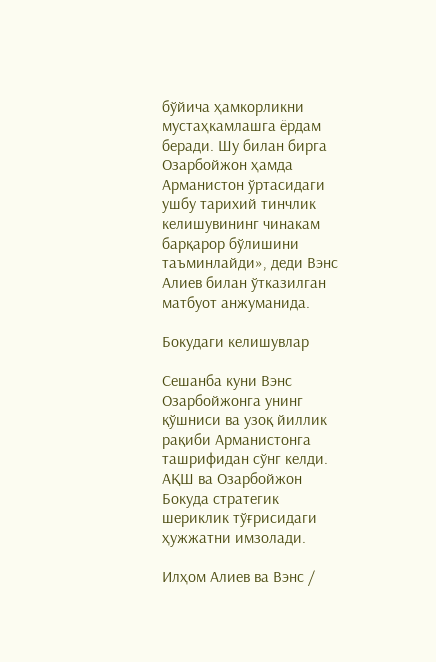бўйича ҳамкорликни мустаҳкамлашга ёрдам беради. Шу билан бирга Озарбойжон ҳамда Арманистон ўртасидаги ушбу тарихий тинчлик келишувининг чинакам барқарор бўлишини таъминлайди», деди Вэнс Алиев билан ўтказилган матбуот анжуманида.

Бокудаги келишувлар

Сешанба куни Вэнс Озарбойжонга унинг қўшниси ва узоқ йиллик рақиби Арманистонга ташрифидан сўнг келди. АҚШ ва Озарбойжон Бокуда стратегик шериклик тўғрисидаги ҳужжатни имзолади.

Илҳом Алиев ва Вэнс /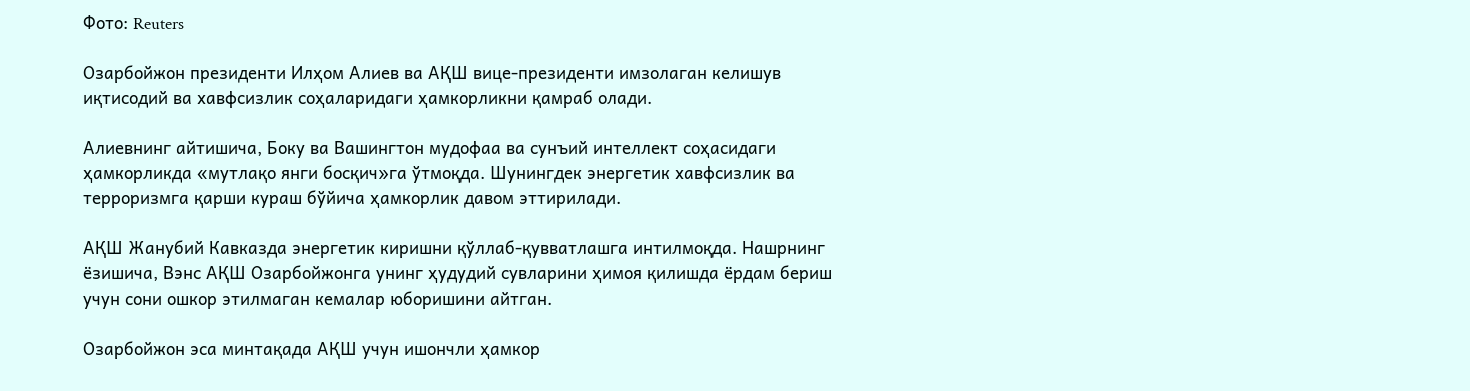Фото: Reuters

Озарбойжон президенти Илҳом Алиев ва АҚШ вице-президенти имзолаган келишув иқтисодий ва хавфсизлик соҳаларидаги ҳамкорликни қамраб олади.

Алиевнинг айтишича, Боку ва Вашингтон мудофаа ва сунъий интеллект соҳасидаги ҳамкорликда «мутлақо янги босқич»га ўтмоқда. Шунингдек энергетик хавфсизлик ва терроризмга қарши кураш бўйича ҳамкорлик давом эттирилади.

АҚШ Жанубий Кавказда энергетик киришни қўллаб-қувватлашга интилмоқда. Нашрнинг ёзишича, Вэнс АҚШ Озарбойжонга унинг ҳудудий сувларини ҳимоя қилишда ёрдам бериш учун сони ошкор этилмаган кемалар юборишини айтган.

Озарбойжон эса минтақада АҚШ учун ишончли ҳамкор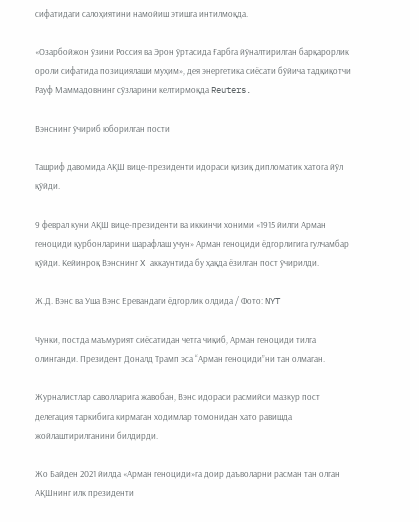сифатидаги салоҳиятини намойиш этишга интилмоқда.

«Озарбойжон ўзини Россия ва Эрон ўртасида Ғарбга йўналтирилган барқарорлик ороли сифатида позициялаши муҳим», дея энергетика сиёсати бўйича тадқиқотчи Рауф Маммадовнинг сўзларини келтирмоқда Reuters.

Вэнснинг ўчириб юборилган пости

Ташриф давомида АҚШ вице-президенти идораси қизиқ дипломатик хатога йўл қўйди.

9 феврал куни АҚШ вице-президенти ва иккинчи хоними «1915 йилги Арман геноциди қурбонларини шарафлаш учун» Арман геноциди ёдгорлигига гулчамбар қўйди. Кейинроқ Вэнснинг X аккаунтида бу ҳақда ёзилган пост ўчирилди.

Ж.Д. Вэнс ва Уша Вэнс Еревандаги ёдгорлик олдида / Фото: NYT

Чунки, постда маъмурият сиёсатидан четга чиқиб, Арман геноциди тилга олинганди. Президент Доналд Трамп эса “Арман геноциди”ни тан олмаган.

Журналистлар саволларига жавобан, Вэнс идораси расмийси мазкур пост делегация таркибига кирмаган ходимлар томонидан хато равишда жойлаштирилганини билдирди.

Жо Байден 2021 йилда «Арман геноциди»га доир даъволарни расман тан олган АҚШнинг илк президенти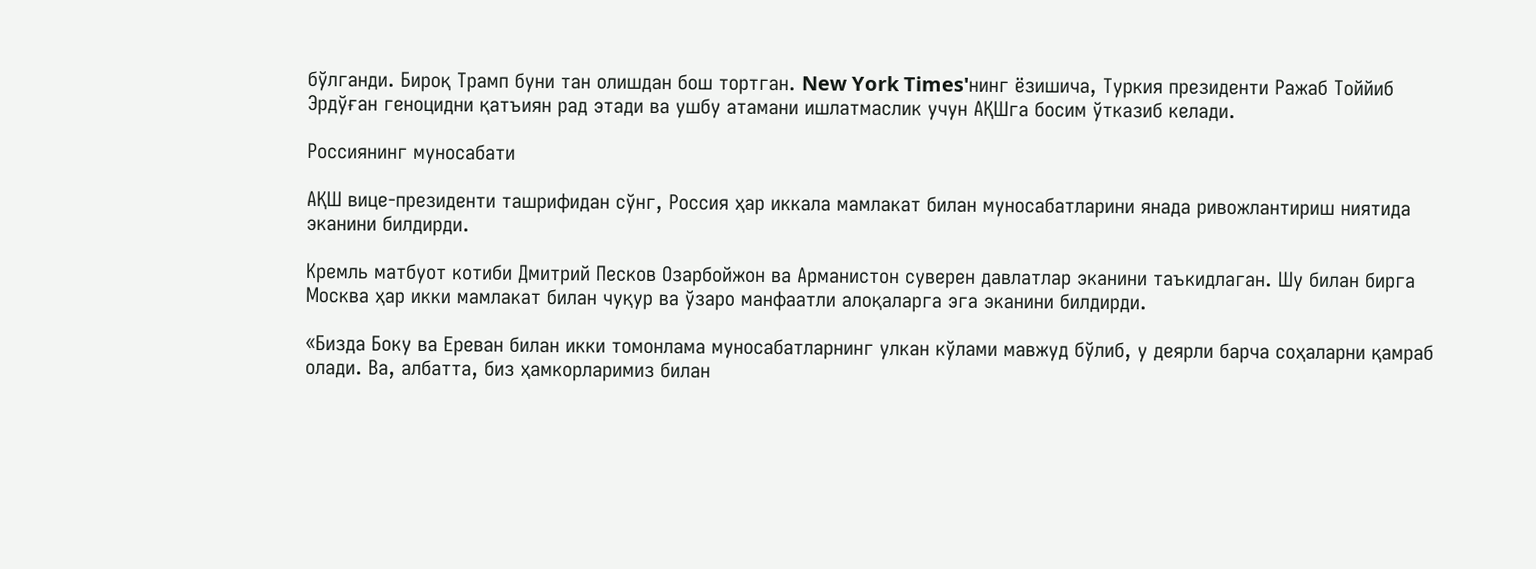бўлганди. Бироқ Трамп буни тан олишдан бош тортган. New York Times'нинг ёзишича, Туркия президенти Ражаб Тоййиб Эрдўған геноцидни қатъиян рад этади ва ушбу атамани ишлатмаслик учун АҚШга босим ўтказиб келади.

Россиянинг муносабати

АҚШ вице-президенти ташрифидан сўнг, Россия ҳар иккала мамлакат билан муносабатларини янада ривожлантириш ниятида эканини билдирди.

Кремль матбуот котиби Дмитрий Песков Озарбойжон ва Арманистон суверен давлатлар эканини таъкидлаган. Шу билан бирга Москва ҳар икки мамлакат билан чуқур ва ўзаро манфаатли алоқаларга эга эканини билдирди.

«Бизда Боку ва Ереван билан икки томонлама муносабатларнинг улкан кўлами мавжуд бўлиб, у деярли барча соҳаларни қамраб олади. Ва, албатта, биз ҳамкорларимиз билан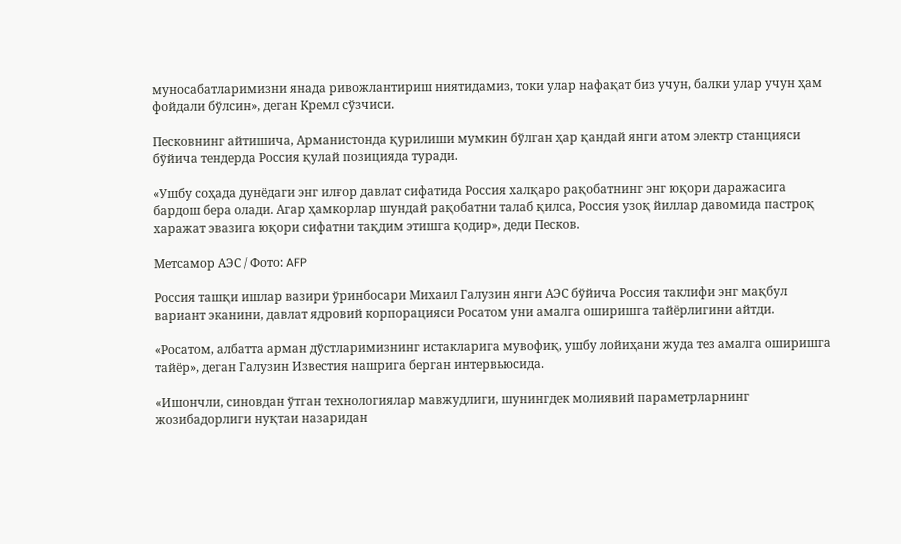муносабатларимизни янада ривожлантириш ниятидамиз, токи улар нафақат биз учун, балки улар учун ҳам фойдали бўлсин», деган Кремл сўзчиси.

Песковнинг айтишича, Арманистонда қурилиши мумкин бўлган ҳар қандай янги атом электр станцияси бўйича тендерда Россия қулай позицияда туради.

«Ушбу соҳада дунёдаги энг илғор давлат сифатида Россия халқаро рақобатнинг энг юқори даражасига бардош бера олади. Агар ҳамкорлар шундай рақобатни талаб қилса, Россия узоқ йиллар давомида пастроқ харажат эвазига юқори сифатни тақдим этишга қодир», деди Песков.

Метсамор АЭС / Фото: AFP

Россия ташқи ишлар вазири ўринбосари Михаил Галузин янги АЭС бўйича Россия таклифи энг мақбул вариант эканини, давлат ядровий корпорацияси Росатом уни амалга оширишга тайёрлигини айтди.

«Росатом, албатта арман дўстларимизнинг истакларига мувофиқ, ушбу лойиҳани жуда тез амалга оширишга тайёр», деган Галузин Известия нашрига берган интервьюсида.

«Ишончли, синовдан ўтган технологиялар мавжудлиги, шунингдек молиявий параметрларнинг жозибадорлиги нуқтаи назаридан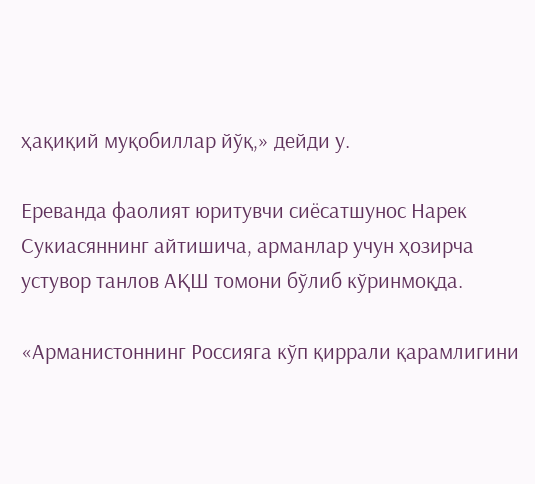ҳақиқий муқобиллар йўқ,» дейди у.

Ереванда фаолият юритувчи сиёсатшунос Нарек Сукиасяннинг айтишича, арманлар учун ҳозирча устувор танлов АҚШ томони бўлиб кўринмоқда.

«Арманистоннинг Россияга кўп қиррали қарамлигини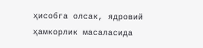ҳисобга олсак, ядровий ҳамкорлик масаласида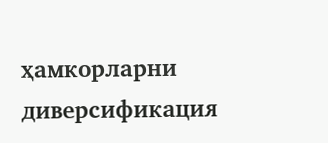ҳамкорларни диверсификация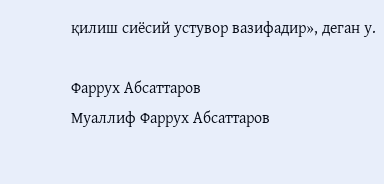қилиш сиёсий устувор вазифадир», деган у.

Фаррух Абсаттаров
Муаллиф Фаррух Абсаттаров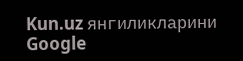Kun.uz янгиликларини Google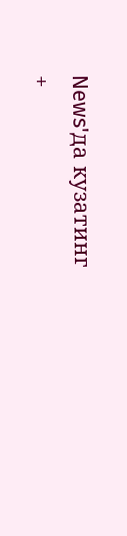News'да кузатинг
+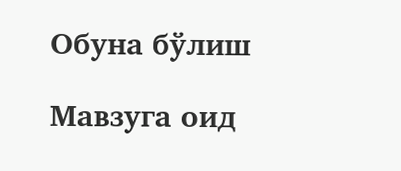Обуна бўлиш

Мавзуга оид